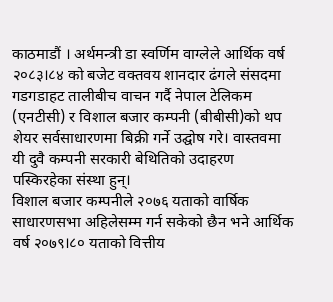काठमाडौं । अर्थमन्त्री डा स्वर्णिम वाग्लेले आर्थिक वर्ष २०८३।८४ को बजेट वक्तवय शानदार ढंगले संसदमा गडगडाहट तालीबीच वाचन गर्दै नेपाल टेलिकम (एनटीसी) र विशाल बजार कम्पनी (बीबीसी)को थप शेयर सर्वसाधारणमा बिक्री गर्ने उद्घोष गरे। वास्तवमा यी दुवै कम्पनी सरकारी बेथितिको उदाहरण पस्किरहेका संस्था हुन्।
विशाल बजार कम्पनीले २०७६ यताको वार्षिक साधारणसभा अहिलेसम्म गर्न सकेको छैन भने आर्थिक वर्ष २०७९।८० यताको वित्तीय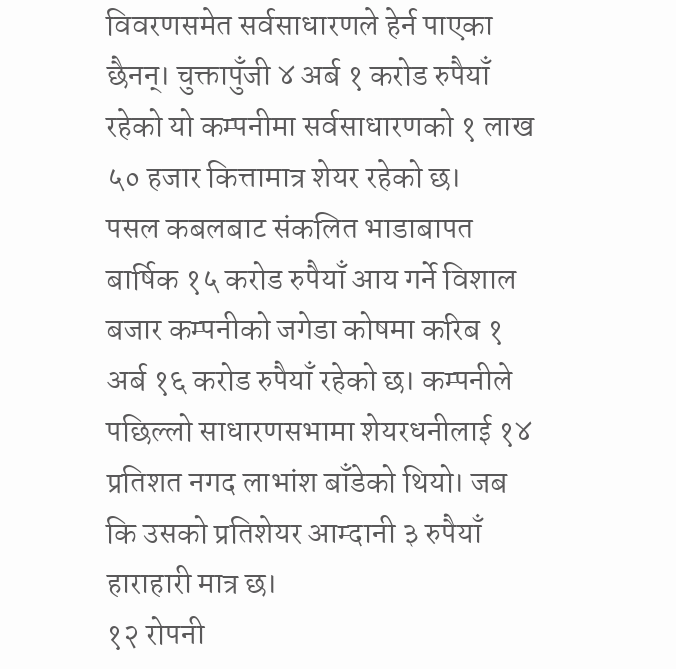विवरणसमेत सर्वसाधारणले हेर्न पाएका छैनन्। चुक्तापुँजी ४ अर्ब १ करोड रुपैयाँ रहेको यो कम्पनीमा सर्वसाधारणको १ लाख ५० हजार कित्तामात्र शेयर रहेको छ।
पसल कबलबाट संकलित भाडाबापत बार्षिक १५ करोड रुपैयाँ आय गर्ने विशाल बजार कम्पनीको जगेडा कोषमा करिब १ अर्ब १६ करोड रुपैयाँ रहेको छ। कम्पनीले पछिल्लो साधारणसभामा शेयरधनीलाई १४ प्रतिशत नगद लाभांश बाँडेको थियो। जब कि उसको प्रतिशेयर आम्दानी ३ रुपैयाँ हाराहारी मात्र छ।
१२ रोपनी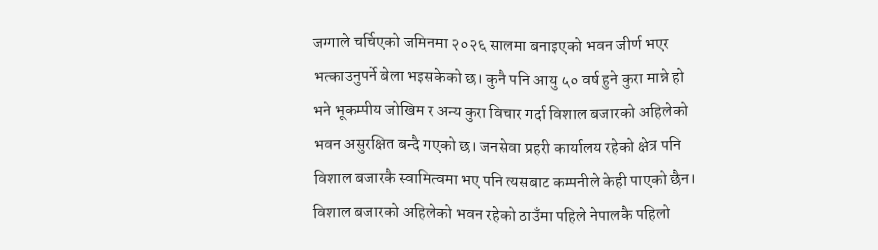जग्गाले चर्चिएको जमिनमा २०२६ सालमा बनाइएको भवन जीर्ण भएर भत्काउनुपर्ने बेला भइसकेको छ। कुनै पनि आयु ५० वर्ष हुने कुरा मान्ने हो भने भूकम्पीय जोखिम र अन्य कुरा विचार गर्दा विशाल बजारको अहिलेको भवन असुरक्षित बन्दै गएको छ। जनसेवा प्रहरी कार्यालय रहेको क्षेत्र पनि विशाल बजारकै स्वामित्वमा भए पनि त्यसबाट कम्पनीले केही पाएको छैन।
विशाल बजारको अहिलेको भवन रहेको ठाउँमा पहिले नेपालकै पहिलो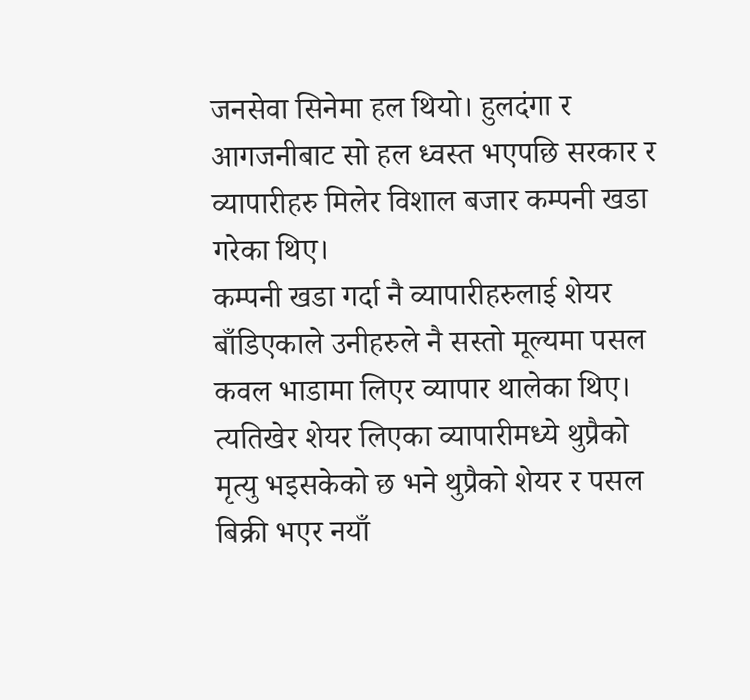जनसेवा सिनेमा हल थियो। हुलदंगा र आगजनीबाट सो हल ध्वस्त भएपछि सरकार र व्यापारीहरु मिलेर विशाल बजार कम्पनी खडा गरेका थिए।
कम्पनी खडा गर्दा नै व्यापारीहरुलाई शेयर बाँडिएकाले उनीहरुले नै सस्तो मूल्यमा पसल कवल भाडामा लिएर व्यापार थालेका थिए। त्यतिखेर शेयर लिएका व्यापारीमध्ये थुप्रैको मृत्यु भइसकेको छ भने थुप्रैको शेयर र पसल बिक्री भएर नयाँ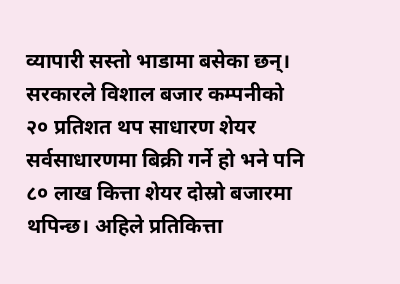व्यापारी सस्तो भाडामा बसेका छन्।
सरकारले विशाल बजार कम्पनीको २० प्रतिशत थप साधारण शेयर सर्वसाधारणमा बिक्री गर्ने हो भने पनि ८० लाख कित्ता शेयर दोस्रो बजारमा थपिन्छ। अहिले प्रतिकित्ता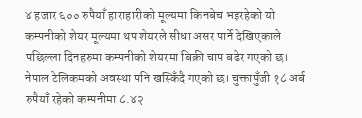४ हजार ६०० रुपैयाँ हाराहारीको मूल्यमा किनबेच भइरहेको यो कम्पनीको शेयर मूल्यमा थप शेयरले सीधा असर पार्ने देखिएकाले पछिल्ला दिनहरुमा कम्पनीको शेयरमा बिक्री चाप बढेर गएको छ।
नेपाल टेलिकमको अवस्था पनि खस्किँदै गएको छ। चुक्तापुँजी १८ अर्ब रुपैयाँ रहेको कम्पनीमा ८.४२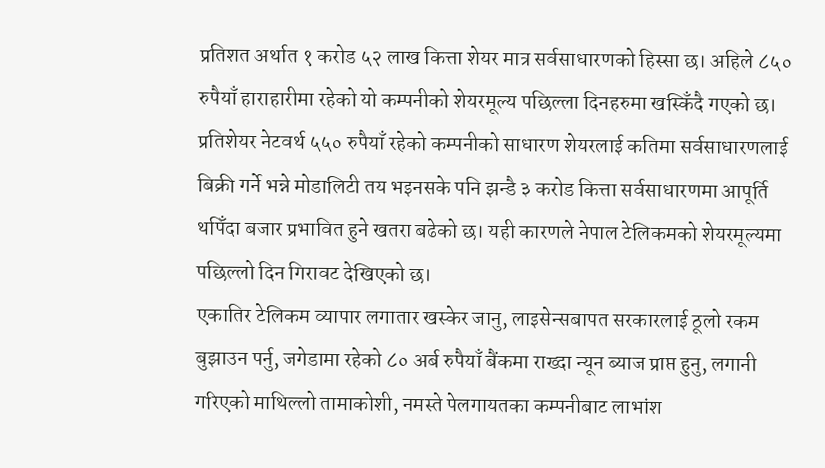प्रतिशत अर्थात १ करोड ५२ लाख कित्ता शेयर मात्र सर्वसाधारणको हिस्सा छ। अहिले ८५० रुपैयाँ हाराहारीमा रहेको यो कम्पनीको शेयरमूल्य पछिल्ला दिनहरुमा खस्किँदै गएको छ।
प्रतिशेयर नेटवर्थ ५५० रुपैयाँ रहेको कम्पनीको साधारण शेयरलाई कतिमा सर्वसाधारणलाई बिक्री गर्ने भन्ने मोडालिटी तय भइनसके पनि झन्डै ३ करोड कित्ता सर्वसाधारणमा आपूर्ति थपिँदा बजार प्रभावित हुने खतरा बढेको छ। यही कारणले नेपाल टेलिकमको शेयरमूल्यमा पछिल्लो दिन गिरावट देखिएको छ।
एकातिर टेलिकम व्यापार लगातार खस्केर जानु, लाइसेन्सबापत सरकारलाई ठूलो रकम बुझाउन पर्नु, जगेडामा रहेको ८० अर्ब रुपैयाँ बैंकमा राख्दा न्यून ब्याज प्राप्त हुनु, लगानी गरिएको माथिल्लो तामाकोशी, नमस्ते पेलगायतका कम्पनीबाट लाभांश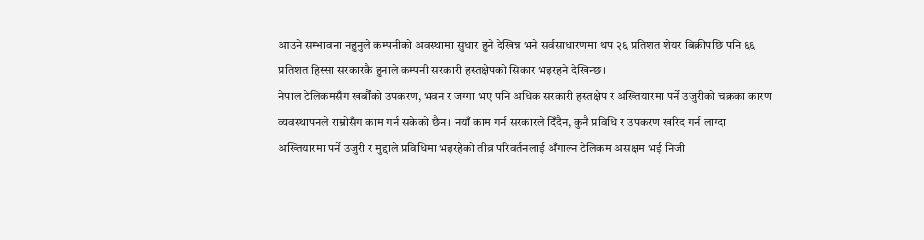आउने सम्भावना नहुनुले कम्पनीको अवस्थामा सुधार हुने देखिन्न भने सर्वसाधारणमा थप २६ प्रतिशत शेयर बिक्रीपछि पनि ६६ प्रतिशत हिस्सा सरकारकै हुनाले कम्पनी सरकारी हस्तक्षेपको सिकार भइरहने देखिन्छ।
नेपाल टेलिकमसँग खर्बौंको उपकरण, भवन र जग्गा भए पनि अधिक सरकारी हस्तक्षेप र अख्तियारमा पर्ने उजुरीको चक्रका कारण व्यवस्थापनले राम्रोसँग काम गर्न सकेको छैन। नयाँ काम गर्न सरकारले दिँदैन, कुनै प्रविधि र उपकरण खरिद गर्न लाग्दा अख्तियारमा पर्ने उजुरी र मुद्दाले प्रविधिमा भइरहेको तीव्र परिवर्तनलाई अँगाल्न टेलिकम असक्षम भई निजी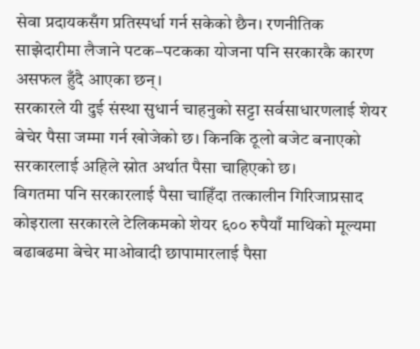सेवा प्रदायकसँग प्रतिस्पर्धा गर्न सकेको छैन। रणनीतिक साझेदारीमा लैजाने पटक–पटकका योजना पनि सरकारकै कारण असफल हुँदै आएका छन्।
सरकारले यी दुई संस्था सुधार्न चाहनुको सट्टा सर्वसाधारणलाई शेयर बेचेर पैसा जम्मा गर्न खोजेको छ। किनकि ठूलो बजेट बनाएको सरकारलाई अहिले स्रोत अर्थात पैसा चाहिएको छ।
विगतमा पनि सरकारलाई पैसा चाहिँदा तत्कालीन गिरिजाप्रसाद कोइराला सरकारले टेलिकमको शेयर ६०० रुपैयाँ माथिको मूल्यमा बढाबढमा बेचेर माओवादी छापामारलाई पैसा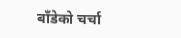बाँडेको चर्चा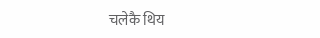चलेकै थिय